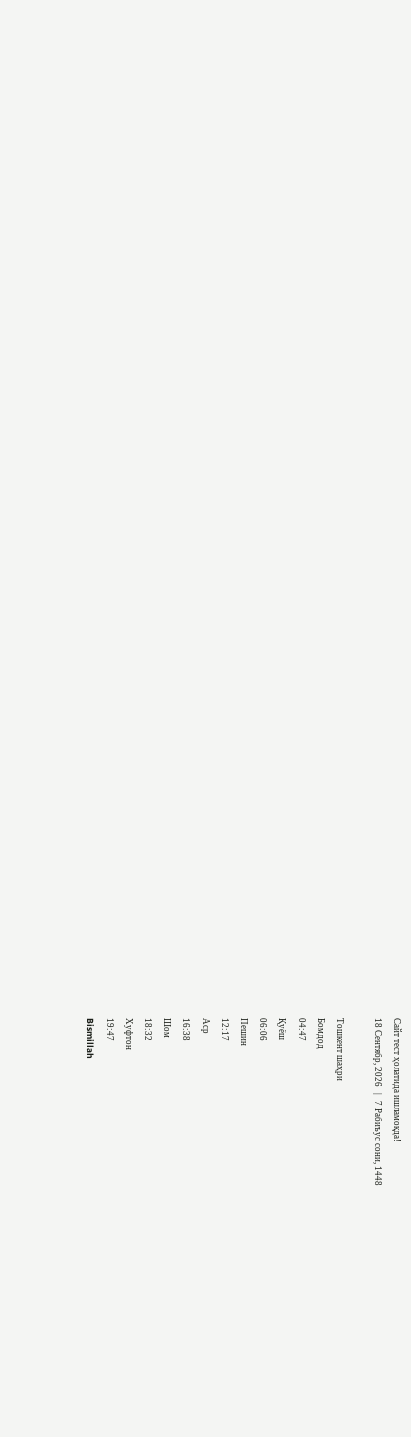Сайт тест ҳолатида ишламоқда!
18 Сентябр, 2026   |   7 Рабиъус сони, 1448

Тошкент шаҳри
Бомдод
04:47
Қуёш
06:06
Пешин
12:17
Аср
16:38
Шом
18:32
Хуфтон
19:47
Bismillah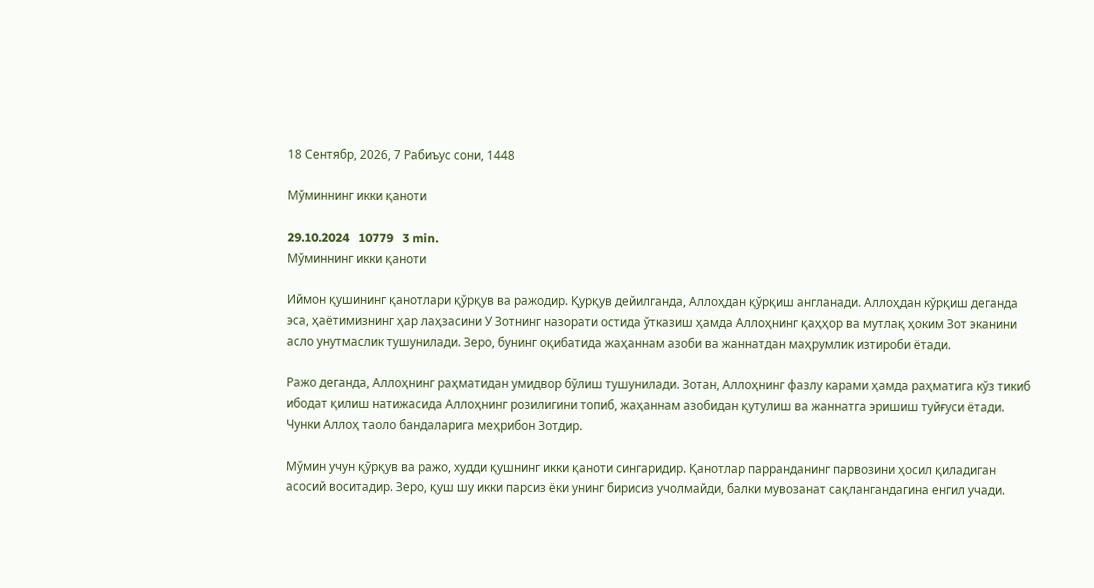18 Сентябр, 2026, 7 Рабиъус сони, 1448

Мўминнинг икки қаноти

29.10.2024   10779   3 min.
Мўминнинг икки қаноти

Иймон қушининг қанотлари қўрқув ва ражодир. Қурқув дейилганда, Аллоҳдан қўрқиш англанади. Аллоҳдан кўрқиш деганда эса, ҳаётимизнинг ҳар лаҳзасини У Зотнинг назорати остида ўтказиш ҳамда Аллоҳнинг қаҳҳор ва мутлақ ҳоким Зот эканини асло унутмаслик тушунилади. Зеро, бунинг оқибатида жаҳаннам азоби ва жаннатдан маҳрумлик изтироби ётади.

Ражо деганда, Аллоҳнинг раҳматидан умидвор бўлиш тушунилади. Зотан, Аллоҳнинг фазлу карами ҳамда раҳматига кўз тикиб ибодат қилиш натижасида Аллоҳнинг розилигини топиб, жаҳаннам азобидан қутулиш ва жаннатга эришиш туйғуси ётади. Чунки Аллоҳ таоло бандаларига меҳрибон Зотдир.

Мўмин учун қўрқув ва ражо, худди қушнинг икки қаноти сингаридир. Қанотлар парранданинг парвозини ҳосил қиладиган асосий воситадир. Зеро, қуш шу икки парсиз ёки унинг бирисиз учолмайди, балки мувозанат сақлангандагина енгил учади.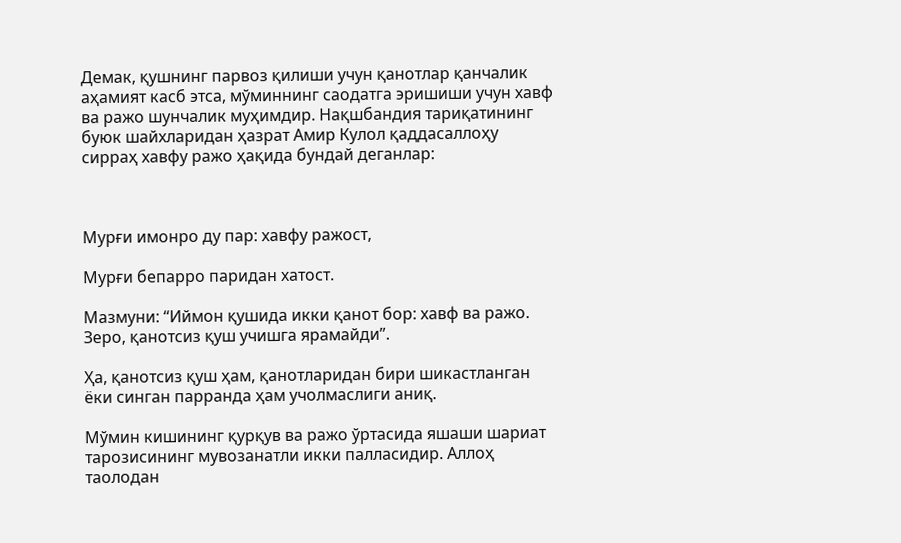Демак, қушнинг парвоз қилиши учун қанотлар қанчалик аҳамият касб этса, мўминнинг саодатга эришиши учун хавф ва ражо шунчалик муҳимдир. Нақшбандия тариқатининг буюк шайхларидан ҳазрат Амир Кулол қаддасаллоҳу сирраҳ хавфу ражо ҳақида бундай деганлар:



Мурғи имонро ду пар: хавфу ражост,

Мурғи бепарро паридан хатост.

Мазмуни: “Иймон қушида икки қанот бор: хавф ва ражо. Зеро, қанотсиз қуш учишга ярамайди”.

Ҳа, қанотсиз қуш ҳам, қанотларидан бири шикастланган ёки синган парранда ҳам учолмаслиги аниқ.

Мўмин кишининг қурқув ва ражо ўртасида яшаши шариат тарозисининг мувозанатли икки палласидир. Аллоҳ таолодан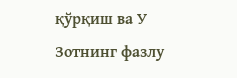қўрқиш ва У Зотнинг фазлу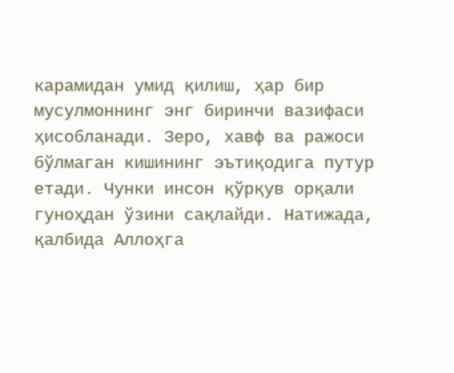карамидан умид қилиш, ҳар бир мусулмоннинг энг биринчи вазифаси ҳисобланади. Зеро, хавф ва ражоси бўлмаган кишининг эътиқодига путур етади. Чунки инсон қўрқув орқали гуноҳдан ўзини сақлайди. Натижада, қалбида Аллоҳга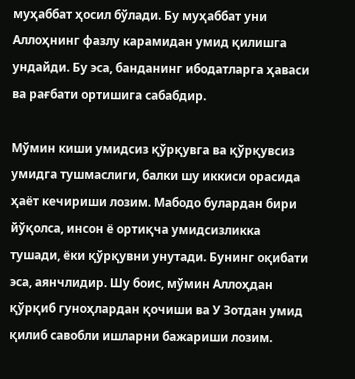муҳаббат ҳосил бўлади. Бу муҳаббат уни Аллоҳнинг фазлу карамидан умид қилишга ундайди. Бу эса, банданинг ибодатларга ҳаваси ва рағбати ортишига сабабдир.

Мўмин киши умидсиз қўрқувга ва қўрқувсиз умидга тушмаслиги, балки шу иккиси орасида ҳаёт кечириши лозим. Мабодо булардан бири йўқолса, инсон ё ортиқча умидсизликка тушади, ёки қўрқувни унутади. Бунинг оқибати эса, аянчлидир. Шу боис, мўмин Аллоҳдан қўрқиб гуноҳлардан қочиши ва У Зотдан умид қилиб савобли ишларни бажариши лозим.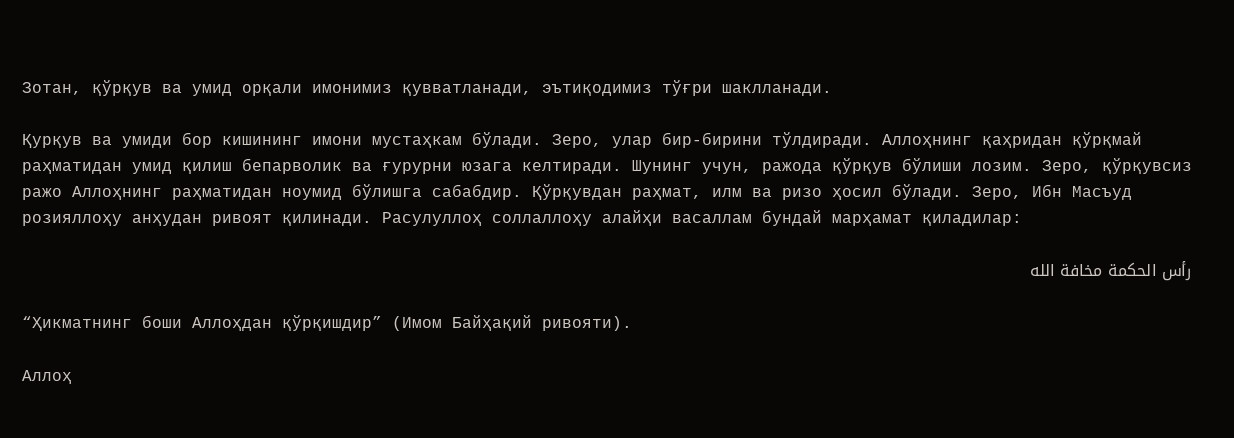Зотан, қўрқув ва умид орқали имонимиз қувватланади, эътиқодимиз тўғри шаклланади.

Қурқув ва умиди бор кишининг имони мустаҳкам бўлади. Зеро, улар бир-бирини тўлдиради. Аллоҳнинг қаҳридан қўрқмай раҳматидан умид қилиш бепарволик ва ғурурни юзага келтиради. Шунинг учун, ражода қўрқув бўлиши лозим. Зеро, қўрқувсиз ражо Аллоҳнинг раҳматидан ноумид бўлишга сабабдир. Қўрқувдан раҳмат, илм ва ризо ҳосил бўлади. Зеро, Ибн Масъуд розияллоҳу анҳудан ривоят қилинади. Расулуллоҳ соллаллоҳу алайҳи васаллам бундай марҳамат қиладилар:

رأس الحكمة مخافة الله

“Ҳикматнинг боши Аллоҳдан қўрқишдир” (Имом Байҳақий ривояти).

Аллоҳ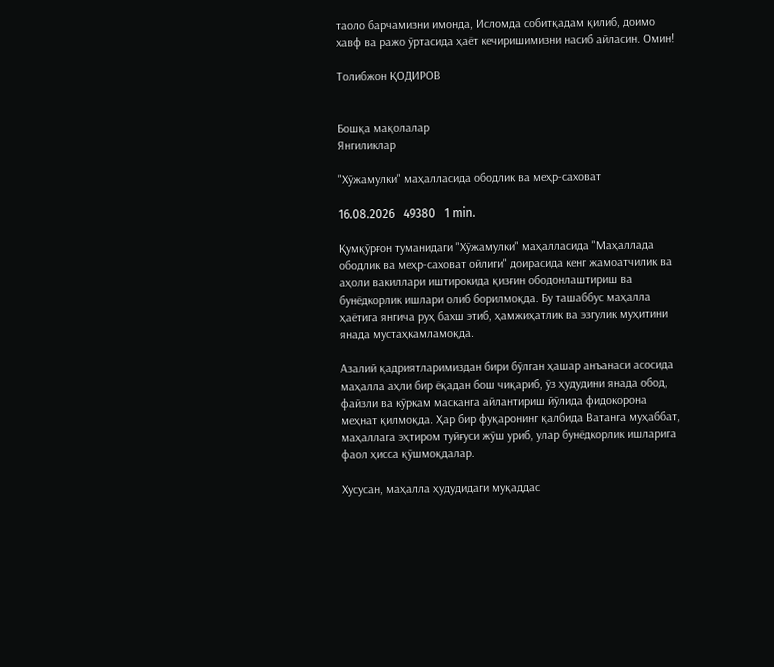таоло барчамизни имонда, Исломда собитқадам қилиб, доимо хавф ва ражо ўртасида ҳаёт кечиришимизни насиб айласин. Омин!

Толибжон ҚОДИРОВ


Бошқа мақолалар
Янгиликлар

"Хўжамулки" маҳалласида ободлик ва меҳр-саховат

16.08.2026   49380   1 min.

Қумқўрғон туманидаги "Хўжамулки" маҳалласида "Маҳаллада ободлик ва меҳр-саховат ойлиги" доирасида кенг жамоатчилик ва аҳоли вакиллари иштирокида қизғин ободонлаштириш ва бунёдкорлик ишлари олиб борилмоқда. Бу ташаббус маҳалла ҳаётига янгича руҳ бахш этиб, ҳамжиҳатлик ва эзгулик муҳитини янада мустаҳкамламоқда.

Азалий қадриятларимиздан бири бўлган ҳашар анъанаси асосида маҳалла аҳли бир ёқадан бош чиқариб, ўз ҳудудини янада обод, файзли ва кўркам масканга айлантириш йўлида фидокорона меҳнат қилмоқда. Ҳар бир фуқаронинг қалбида Ватанга муҳаббат, маҳаллага эҳтиром туйғуси жўш уриб, улар бунёдкорлик ишларига фаол ҳисса қўшмоқдалар.

Хусусан, маҳалла ҳудудидаги муқаддас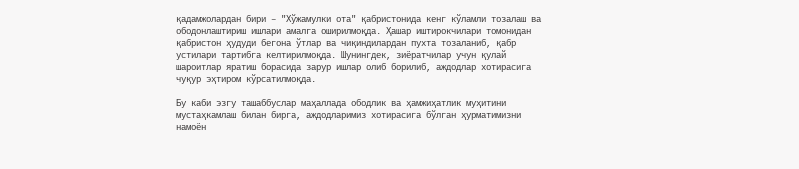қадамжолардан бири – "Хўжамулки ота" қабристонида кенг кўламли тозалаш ва ободонлаштириш ишлари амалга оширилмоқда. Ҳашар иштирокчилари томонидан қабристон ҳудуди бегона ўтлар ва чиқиндилардан пухта тозаланиб, қабр устилари тартибга келтирилмоқда. Шунингдек, зиёратчилар учун қулай шароитлар яратиш борасида зарур ишлар олиб борилиб, аждодлар хотирасига чуқур эҳтиром кўрсатилмоқда.

Бу каби эзгу ташаббуслар маҳаллада ободлик ва ҳамжиҳатлик муҳитини мустаҳкамлаш билан бирга, аждодларимиз хотирасига бўлган ҳурматимизни намоён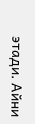этади. Айни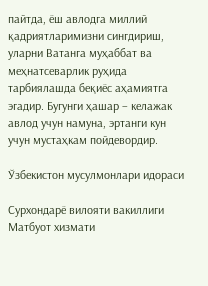пайтда, ёш авлодга миллий қадриятларимизни сингдириш, уларни Ватанга муҳаббат ва меҳнатсеварлик руҳида тарбиялашда беқиёс аҳамиятга эгадир. Бугунги ҳашар – келажак авлод учун намуна, эртанги кун учун мустаҳкам пойдевордир.

Ўзбекистон мусулмонлари идораси

Сурхондарё вилояти вакиллиги Матбуот хизмати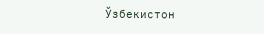Ўзбекистон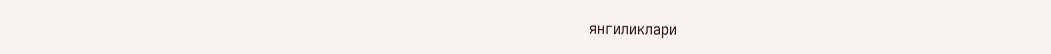янгиликлари